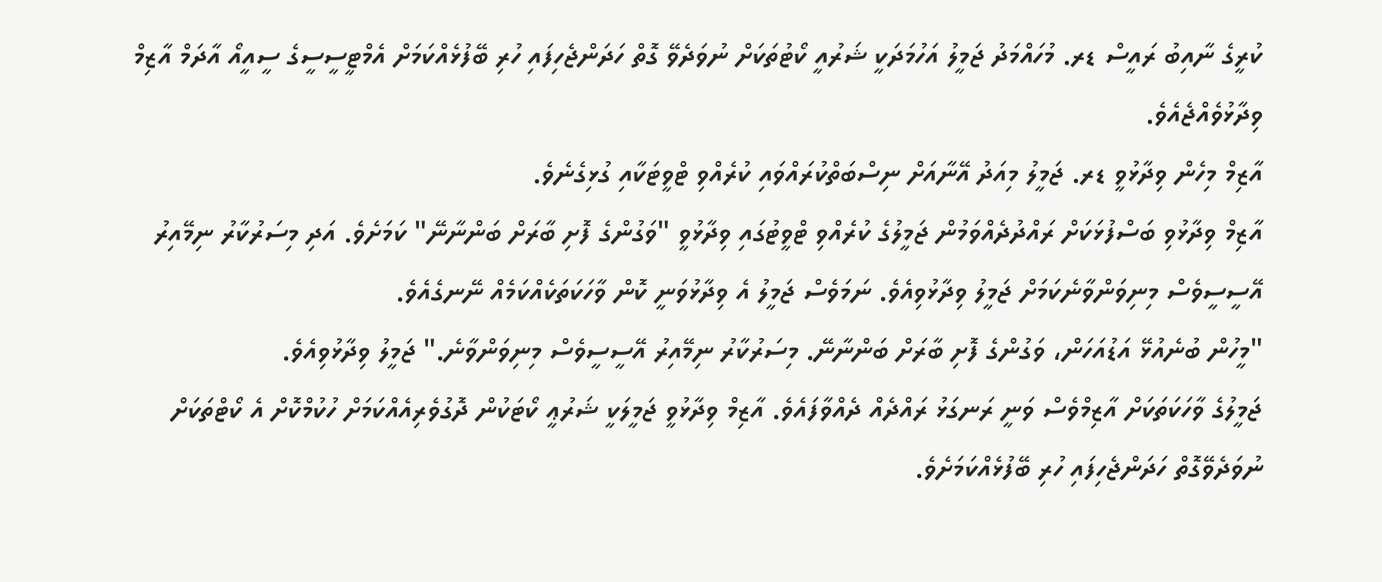ކުރީގެ ނާއިބު ރައީސް ޑރ. މުހައްމަދު ޖަމީލު އަހުމަދަކީ ޝަރުއީ ކޯޓުތަކަށް ނުވަދެވޭ ގޮތް ހަދަންޖެހިފައި ހުރި ބޭފުޅެއްކަމަށް އެމްޓީސީސީގެ ސީއީއޯ އާދަމް އާޒިމް ވިދާޅުވެއްޖެއެވެ.
އާޒިމް މިހެން ވިދާޅުވީ ޑރ. ޖަމީލު މިއަދު އޭނާއަށް ނިސްބަތްކުރައްވައި ކުރެއްވި ޓްވީޓަކާއި ގުޅިގެނެވެ.
އާޒިމް ވިދާޅުވި ބަސްފުޅަކަށް ރައްދުދެއްވަމުން ޖަމީލުގެ ކުރެއްވި ޓްވީޓުގައި ވިދާޅުވީ "ވަގުންގެ ފޮށި ބާރަށް ބަންނާނޭ" ކަމަށެވެ. އަދި މިސަރުކާރު ނިމޭއިރު އޭސީސީވެސް މިނިވަންވާނެކަމަށް ޖަމީލު ވިދާޅުވިއެވެ. ނަމަވެސް ޖަމީލު އެ ވިދާޅުވަނީ ކޮން ވާހަކަތަކެއްކަމެއް ނޭނގެއެވެ.
"މީހުން ބުނެއުޅޭ އަޑުއަހަން، ވަގުންގެ ފޮށި ބާރަށް ބަންނާނޭ. މިސަރުކާރު ނިމޭއިރު އޭސީސީވެސް މިނިވަންވާނެ." ޖަމީލު ވިދާޅުވިއެވެ.
ޖަމީލުގެ ވާހަކަތަކަށް އާޒިމްވެސް ވަނީ ރަނގަޅު ރައްދެއް ދެއްވާފައެވެ. އާޒިމް ވިދާޅުވީ ޖަމީލަކީ ޝަރުޢީ ކޯޓަކުން ދޮގުވެރިއެއްކަމަށް ހުކުމްކޮށް އެ ކޯޓްތަކަށް ނުވަދެވޭގޮތް ހަދަންޖެހިފައި ހުރި ބޭފުޅެއްކަމަށެވެ.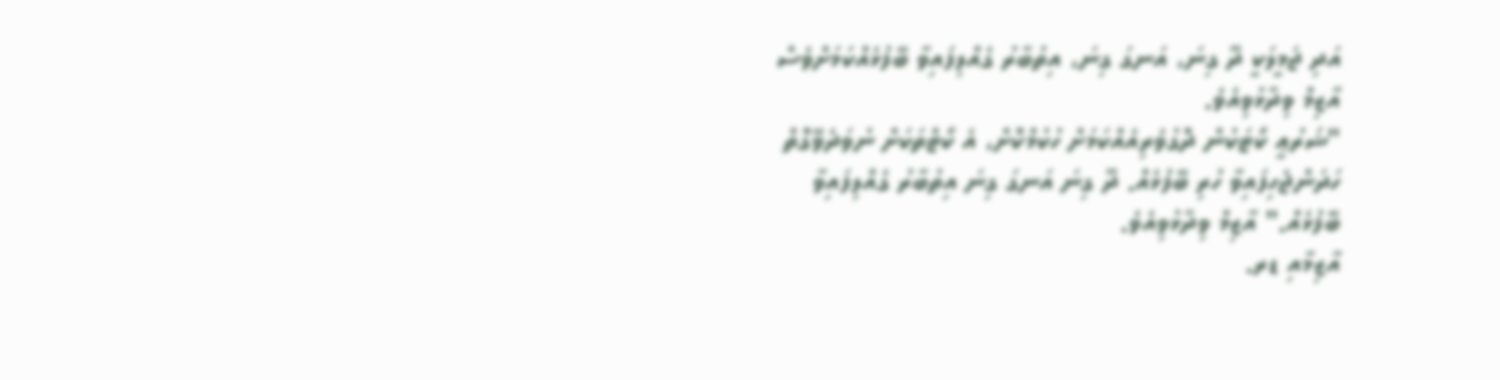އަދި ޖަމީލަކީ ދޫ ގިނަ، އަނގަ ގިނަ، އިތުބާރު ގެއްލިފައިވާ ބޭފުޅެއްކަމަށްވެސް އާޒިމް ވިދާޅުވިއެވެ.
"ޝަރުޢީ ކޯޓަކުން ދޮގުވެރިއެއްކަމަށް ހުކުމްކޮށް، އެ ކޯޓްތަކަށް ނުވަދެވޭގޮތް ހަދަންޖެހިފައިވާ ހުރި ބޭފުޅެއް. ދޫ ގިނަ އަނގަ ގިނަ އިތުބާރު ގެއްލިފައިވާ ބޭފުޅެއް." އާޒިމް ވިދާޅުވިއެވެ.
އާޒިމާއި ޑރ.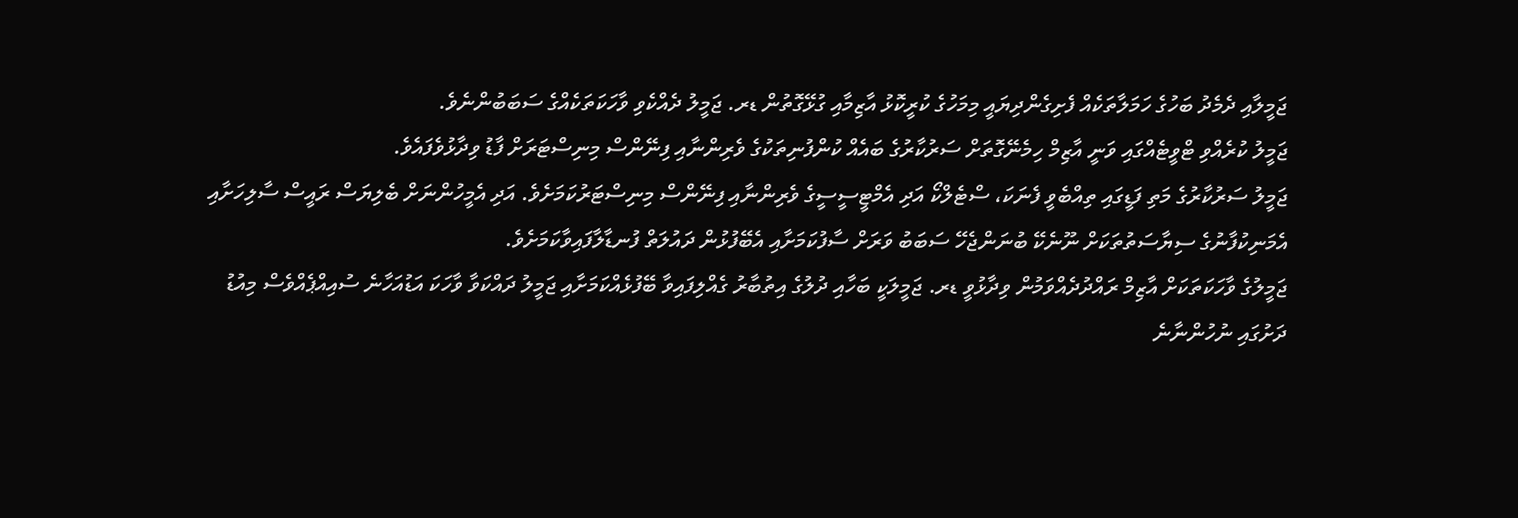ޖަމީލާއި ދެމެދު ބަހުގެ ހަމަލާތަކެއް ފެށިގެންދިޔައީ މިމަހުގެ ކުރީކޮޅު އާޒިމާއި ގުޅޭގޮތުން ޑރ. ޖަމީލު ދެއްކެވި ވާހަކަތަކެއްގެ ސަބަބުންނެވެ.
ޖަމީލު ކުރެއްވި ޓްވީޓެއްގައި ވަނީ އާޒިމް ހިމެނޭގޮތަށް ސަރުކާރުގެ ބައެއް ކުންފުނިތަކުގެ ވެރިންނާއި ފިނޭންސް މިނިސްޓަރަށް ފާޑު ވިދާޅުވެފައެވެ.
ޖަމީލު ސަރުކާރުގެ މަތި ފަޑީގައި ތިއްބެވީ ފެނަކަ، ސްޓެލްކޯ އަދި އެމްޓީސީސީގެ ވެރިންނާއި ފިނޭންސް މިނިސްޓަރުކަމަށެވެ. އަދި އެމީހުންނަށް ބެލިޔަސް ރައީސް ސާލިހަށާއި އެމަނިކުފާނުގެ ސިޔާސަތުތަކަށް ނޫނެކޭ ބުނަންޖެހޭ ސަބަބު ވަރަށް ސާފުކަމަށާއި އެބޭފުޅުން ދައުލަތް ފުނޑާލާފައިވާކަމަށެވެ.
ޖަމީލުގެ ވާހަކަތަކަށް އާޒިމް ރައްދުދެއްވަމުން ވިދާޅުވީ ޑރ. ޖަމީލަކީ ބަހާއި ދުލުގެ އިތުބާރު ގެއްލިފައިވާ ބޭފުޅެއްކަމަށާއި ޖަމީލު ދައްކަވާ ވާހަކަ އަޑުއަހާނެ ސުއިއްޕެއްވެސް މިއުޑު ދަށުގައި ނުހުންނާނެ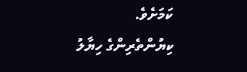ކަމަށެވެ.
ކިޔުންތެރިންގެ ހިޔާލު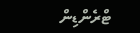ޓްރެންޑިން